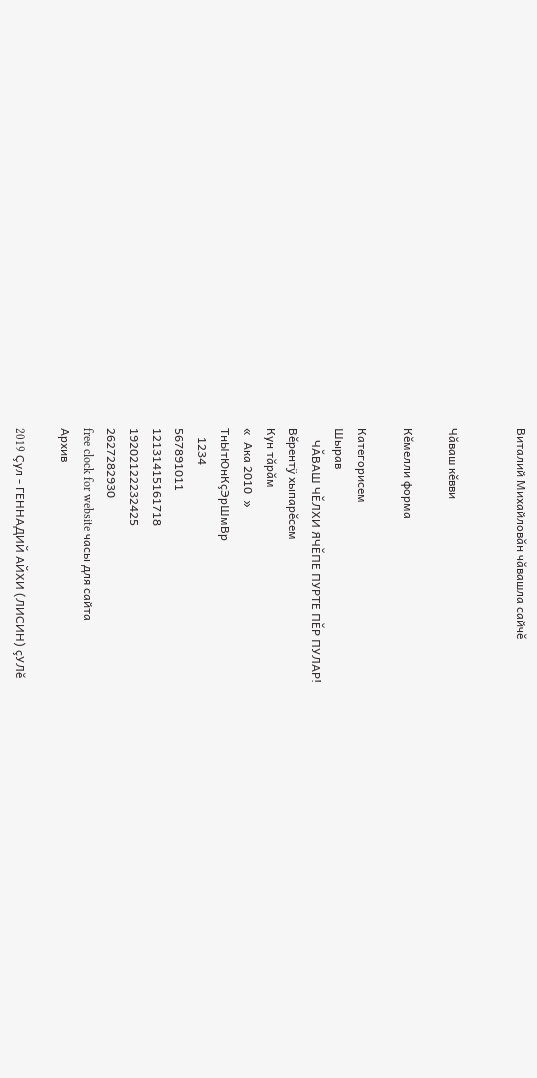Виталий Михайловăн чăвашла сайчĕ


Чăваш кĕвви

Кĕмелли форма

Категорисем
Шырав
    ЧĂВАШ ЧĔЛХИ ЯЧĔПЕ ПУРТЕ ПĔР ПУЛАР!
Вĕрентÿ хыпарĕсем
Кун тăрăм
«  Ака 2010  »
ТнЫтЮнКçЭрШмВр
   1234
567891011
12131415161718
19202122232425
2627282930
free clock for website часы для сайта
Архив

2019 Çул - ГЕННАДИЙ АЙХИ (ЛИСИН) çУЛĕ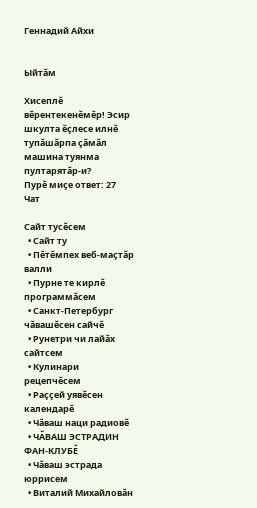Геннадий Айхи


Ыйтăм

Хисеплĕ вĕрентекенĕмĕр! Эсир шкулта ĕçлесе илнĕ тупăшăрпа çăмăл машина туянма пултарятăр-и?
Пурĕ миçе ответ: 27
Чат

Сайт тусĕсем
  • Сайт ту
  • Пĕтĕмпех веб-маçтăр валли
  • Пурне те кирлĕ программăсем
  • Санкт-Петербург чăвашĕсен сайчĕ
  • Рунетри чи лайăх сайтсем
  • Кулинари рецепчĕсем
  • Раççей уявĕсен календарĕ
  • Чăваш наци радиовĕ
  • ЧĂВАШ ЭСТРАДИН ФАН-КЛУБĔ
  • Чăваш эстрада юррисем
  • Виталий Михайловăн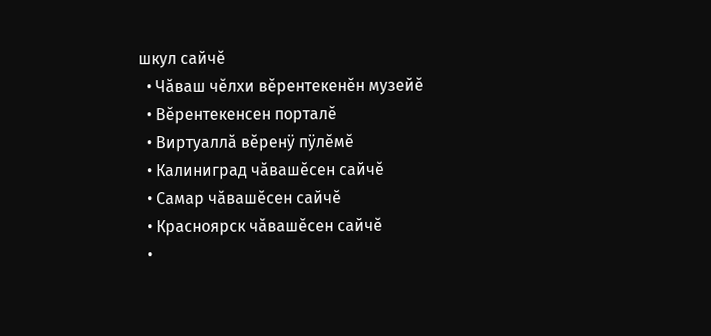шкул сайчĕ
  • Чăваш чĕлхи вĕрентекенĕн музейĕ
  • Вĕрентекенсен порталĕ
  • Виртуаллă вĕренÿ пÿлĕмĕ
  • Калиниград чăвашĕсен сайчĕ
  • Самар чăвашĕсен сайчĕ
  • Красноярск чăвашĕсен сайчĕ
  •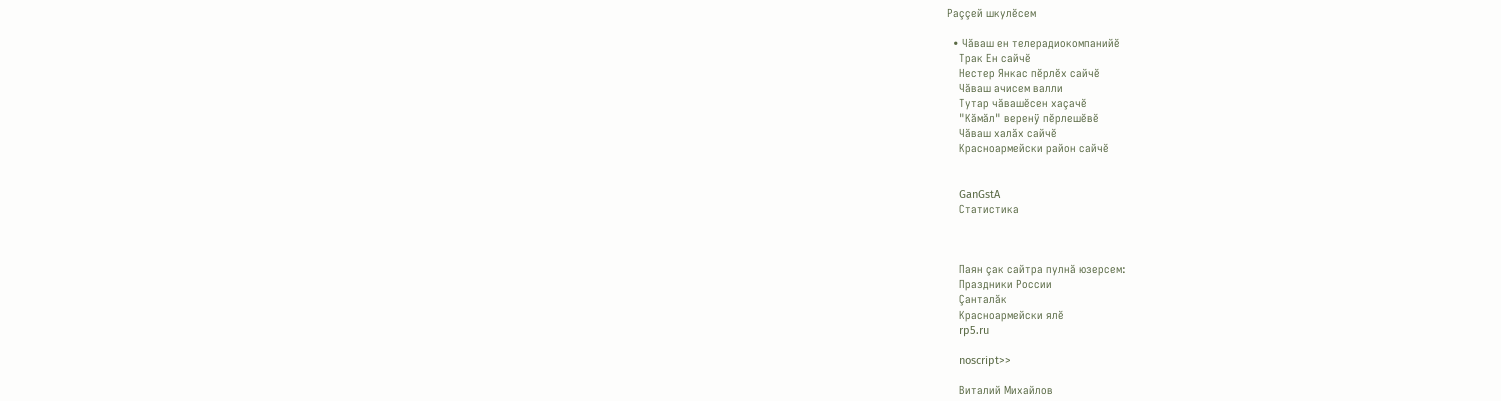Раççей шкулĕсем

  • Чăваш ен телерадиокомпанийĕ
    Трак Ен сайчĕ
    Нестер Янкас пĕрлĕх сайчĕ
    Чăваш ачисем валли
    Тутар чăвашĕсен хаçачĕ
    "Кăмăл" веренÿ пĕрлешĕвĕ
    Чăваш халăх сайчĕ
    Красноармейски район сайчĕ


    GanGstA
    Статистика



    Паян çак сайтра пулнă юзерсем:
    Праздники России
    Çанталăк
    Красноармейски ялĕ
    rp5.ru

    noscript>>

    Виталий Михайлов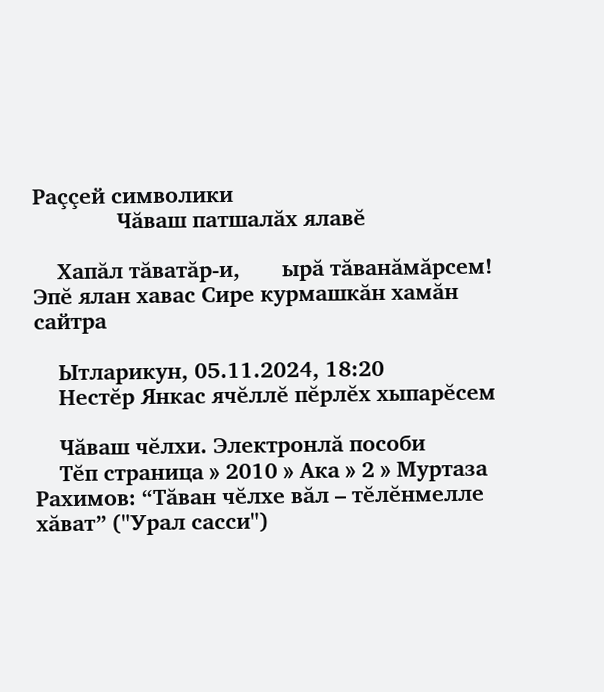Раççей символики
              Чăваш патшалăх ялавĕ

    Хапăл тăватăр-и,       ырă тăванăмăрсем! Эпĕ ялан хавас Сире курмашкăн хамăн сайтра

    Ытларикун, 05.11.2024, 18:20
    Нестĕр Янкас ячĕллĕ пĕрлĕх хыпарĕсем

    Чăваш чĕлхи. Электронлă пособи
    Тĕп страница » 2010 » Ака » 2 » Муртаза Рахимов: “Тăван чĕлхе вăл – тĕлĕнмелле хăват” ("Урал сасси")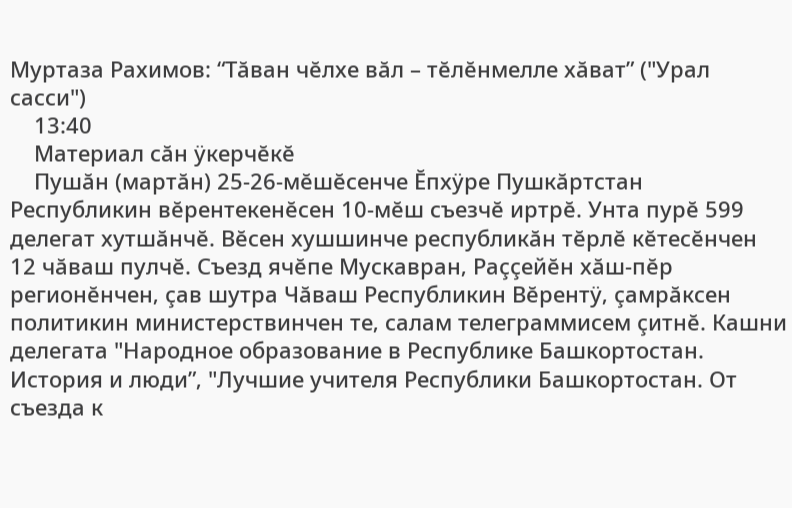Муртаза Рахимов: “Тăван чĕлхе вăл – тĕлĕнмелле хăват” ("Урал сасси")
    13:40
    Материал сăн ÿкерчĕкĕ
    Пушăн (мартăн) 25-26-мĕшĕсенче Ĕпхÿре Пушкăртстан Республикин вĕрентекенĕсен 10-мĕш съезчĕ иртрĕ. Унта пурĕ 599 делегат хутшăнчĕ. Вĕсен хушшинче республикăн тĕрлĕ кĕтесĕнчен 12 чăваш пулчĕ. Съезд ячĕпе Мускавран‚ Раççейĕн хăш-пĕр регионĕнчен‚ çав шутра Чăваш Республикин Вĕрентÿ‚ çамрăксен политикин министерствинчен те‚ салам телеграммисем çитнĕ. Кашни делегата "Народное образование в Республике Башкортостан. История и люди”‚ "Лучшие учителя Республики Башкортостан. От съезда к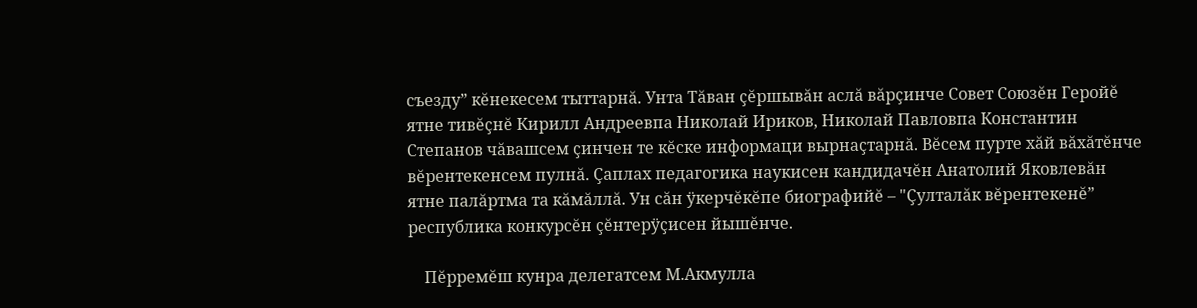съезду” кĕнекесем тыттарнă. Унта Тăван çĕршывăн аслă вăрçинче Совет Союзĕн Геройĕ ятне тивĕçнĕ Кирилл Андреевпа Николай Ириков‚ Николай Павловпа Константин Степанов чăвашсем çинчен те кĕске информаци вырнаçтарнă. Вĕсем пурте хăй вăхăтĕнче вĕрентекенсем пулнă. Çаплах педагогика наукисен кандидачĕн Анатолий Яковлевăн ятне палăртма та кăмăллă. Ун сăн ÿкерчĕкĕпе биографийĕ – "Çулталăк вĕрентекенĕ” республика конкурсĕн çĕнтерÿçисен йышĕнче.

    Пĕрремĕш кунра делегатсем М.Акмулла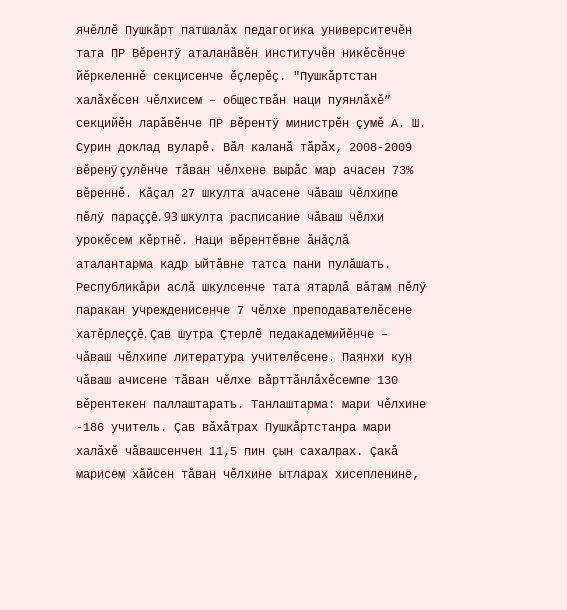ячĕллĕ Пушкăрт патшалăх педагогика университечĕн тата ПР Вĕрентÿ аталанăвĕн институчĕн никĕсĕнче йĕркеленнĕ секцисенче ĕçлерĕç. "Пушкăртстан халăхĕсен чĕлхисем – обществăн наци пуянлăхĕ” секцийĕн ларăвĕнче ПР вĕрентÿ министрĕн çумĕ А. Ш. Сурин доклад вуларĕ. Вăл каланă тăрăх‚ 2008-2009 вĕренÿ çулĕнче тăван чĕлхене вырăс мар ачасен 73% вĕреннĕ. Кăçал 27 шкулта ачасене чăваш чĕлхипе пĕлÿ параççĕ. 93 шкулта расписание чăваш чĕлхи урокĕсем кĕртнĕ. Наци вĕрентĕвне ăнăçлă аталантарма кадр ыйтăвне татса пани пулăшать. Республикăри аслă шкулсенче тата ятарлă вăтам пĕлÿ паракан учрежденисенче 7 чĕлхе преподавателĕсене хатĕрлеççĕ. Çав шутра Çтерлĕ педакадемийĕнче – чăваш чĕлхипе литература учителĕсене. Паянхи кун чăваш ачисене тăван чĕлхе вăрттăнлăхĕсемпе 130 вĕрентекен паллаштарать. Танлаштарма: мари чĕлхине -186 учитель. Çав вăхăтрах Пушкăртстанра мари халăхĕ чăвашсенчен 11‚5 пин çын сахалрах. Çакă марисем хăйсен тăван чĕлхине ытларах хисепленине‚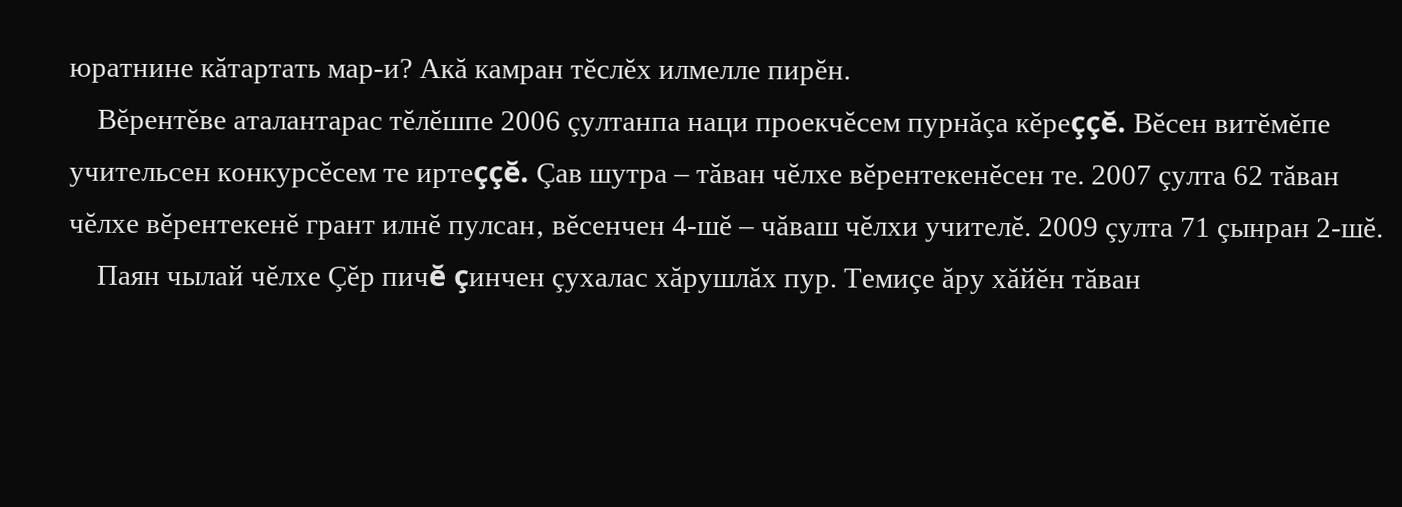юратнине кăтартать мар-и? Акă камран тĕслĕх илмелле пирĕн.
    Вĕрентĕве аталантарас тĕлĕшпе 2006 çултанпа наци проекчĕсем пурнăçа кĕреççĕ. Вĕсен витĕмĕпе учительсен конкурсĕсем те иртеççĕ. Çав шутра – тăван чĕлхе вĕрентекенĕсен те. 2007 çулта 62 тăван чĕлхе вĕрентекенĕ грант илнĕ пулсан‚ вĕсенчен 4-шĕ – чăваш чĕлхи учителĕ. 2009 çулта 71 çынран 2-шĕ.
    Паян чылай чĕлхе Çĕр пичĕ çинчен çухалас хăрушлăх пур. Темиçе ăру хăйĕн тăван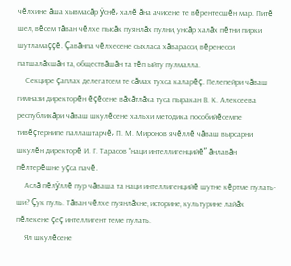чĕлхине ăша хывмасăр ÿснĕ‚ халĕ ăна ачисене те вĕрентесшĕн мар. Питĕ шел‚ вĕсем тăван чĕлхе пысăк пуянлăх пулни‚ унсăр халăх пĕтни пирки шутламаççĕ. Çавăнпа чĕлхесене сыхласа хăварасси‚ вĕренесси патшалăхшăн та‚ обществăшăн та тĕп ыйту пулмалла.
    Секцире çаплах делегатсем те сăмах тухса каларĕç. Пелепейри чăваш гимнази директорĕн ĕçĕсене вăхăтлăха туса пыракан В. К. Алексеева республикăри чăваш шкулĕсене хальхи методика пособийĕсемпе тивĕçтернипе паллаштарчĕ‚ П. М. Миронов ячĕллĕ чăваш вырсарни шкулĕн директорĕ И. Г. Тарасов "наци интеллигенцийĕ” ăнлавăн пĕлтерĕшне уçса пачĕ.
    Аслă пĕлÿллĕ пур чăваша та наци интеллигенцийĕ шутне кĕртме пулать-ши? Çук пуль. Тăван чĕлхе пуянлăхне‚ историне‚ культурине лайăх пĕлекене çеç интеллигент теме пулать.
    Ял шкулĕсене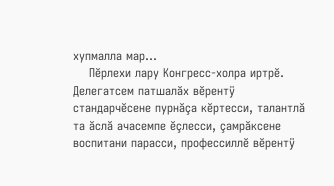хупмалла мар…
    Пĕрлехи лару Конгресс-холра иртрĕ. Делегатсем патшалăх вĕрентÿ стандарчĕсене пурнăçа кĕртесси‚ талантлă та ăслă ачасемпе ĕçлесси‚ çамрăксене воспитани парасси‚ профессиллĕ вĕрентÿ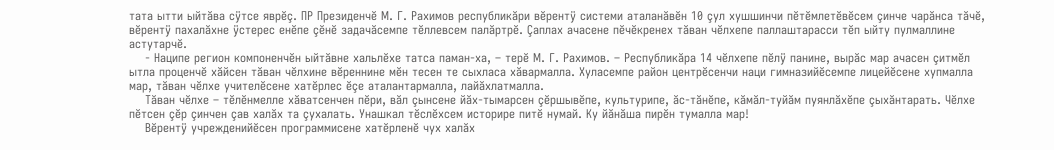тата ытти ыйтăва сÿтсе яврĕç. ПР Президенчĕ М. Г. Рахимов республикăри вĕрентÿ системи аталанăвĕн 10 çул хушшинчи пĕтĕмлетĕвĕсем çинче чарăнса тăчĕ‚ вĕрентÿ пахалăхне ÿстерес енĕпе çĕнĕ задачăсемпе тĕллевсем палăртрĕ. Çаплах ачасене пĕчĕкренех тăван чĕлхепе паллаштарасси тĕп ыйту пулмаллине астутарчĕ.
    - Наципе регион компоненчĕн ыйтăвне хальлĕхе татса паман-ха‚ – терĕ М. Г. Рахимов. – Республикăра 14 чĕлхепе пĕлÿ панине‚ вырăс мар ачасен çитмĕл ытла проценчĕ хăйсен тăван чĕлхине вĕреннине мĕн тесен те сыхласа хăвармалла. Хуласемпе район центрĕсенчи наци гимназийĕсемпе лицейĕсене хупмалла мар‚ тăван чĕлхе учителĕсене хатĕрлес ĕçе аталантармалла‚ лайăхлатмалла.
    Тăван чĕлхе – тĕлĕнмелле хăватсенчен пĕри‚ вăл çынсене йăх-тымарсен çĕршывĕпе‚ культурипе‚ ăс-тăнĕпе‚ кăмăл-туйăм пуянлăхĕпе çыхăнтарать. Чĕлхе пĕтсен çĕр çинчен çав халăх та çухалать. Унашкал тĕслĕхсем историре питĕ нумай. Ку йăнăша пирĕн тумалла мар!
    Вĕрентÿ учрежденийĕсен программисене хатĕрленĕ чух халăх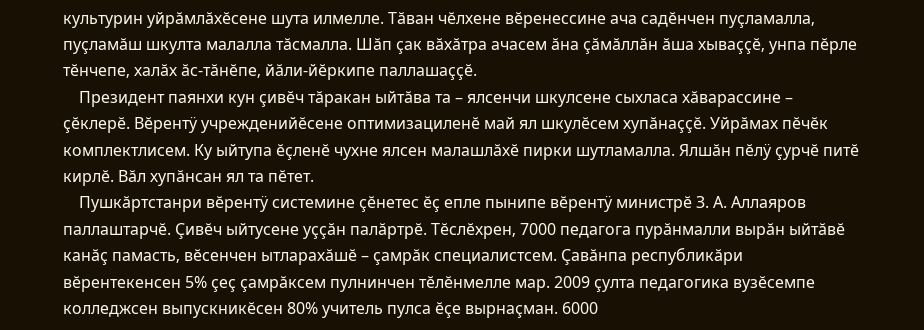культурин уйрăмлăхĕсене шута илмелле. Тăван чĕлхене вĕренессине ача садĕнчен пуçламалла‚ пуçламăш шкулта малалла тăсмалла. Шăп çак вăхăтра ачасем ăна çăмăллăн ăша хываççĕ‚ унпа пĕрле тĕнчепе‚ халăх ăс-тăнĕпе‚ йăли-йĕркипе паллашаççĕ.
    Президент паянхи кун çивĕч тăракан ыйтăва та – ялсенчи шкулсене сыхласа хăварассине – çĕклерĕ. Вĕрентÿ учрежденийĕсене оптимизациленĕ май ял шкулĕсем хупăнаççĕ. Уйрăмах пĕчĕк комплектлисем. Ку ыйтупа ĕçленĕ чухне ялсен малашлăхĕ пирки шутламалла. Ялшăн пĕлÿ çурчĕ питĕ кирлĕ. Вăл хупăнсан ял та пĕтет.
    Пушкăртстанри вĕрентÿ системине çĕнетес ĕç епле пынипе вĕрентÿ министрĕ З. А. Аллаяров паллаштарчĕ. Çивĕч ыйтусене уççăн палăртрĕ. Тĕслĕхрен‚ 7000 педагога пурăнмалли вырăн ыйтăвĕ канăç памасть‚ вĕсенчен ытларахăшĕ – çамрăк специалистсем. Çавăнпа республикăри вĕрентекенсен 5% çеç çамрăксем пулнинчен тĕлĕнмелле мар. 2009 çулта педагогика вузĕсемпе колледжсен выпускникĕсен 80% учитель пулса ĕçе вырнаçман. 6000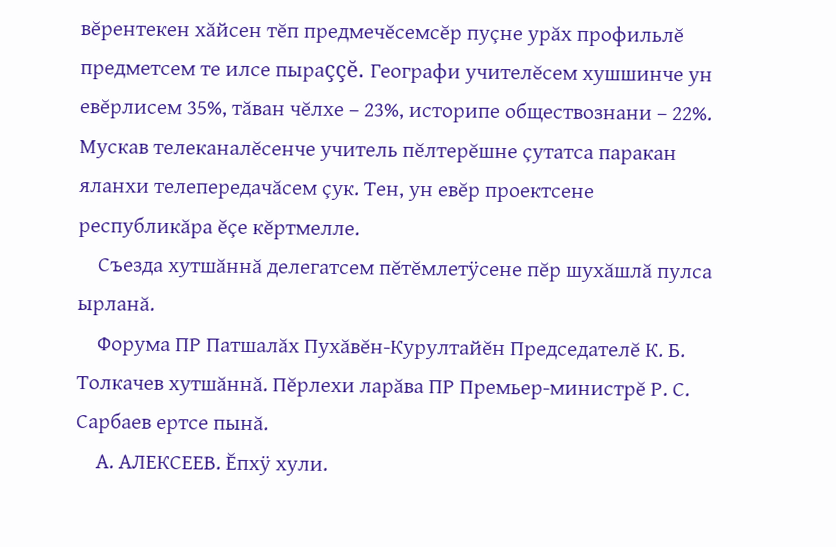вĕрентекен хăйсен тĕп предмечĕсемсĕр пуçне урăх профильлĕ предметсем те илсе пыраççĕ. Географи учителĕсем хушшинче ун евĕрлисем 35%‚ тăван чĕлхе – 23%‚ историпе обществознани – 22%. Мускав телеканалĕсенче учитель пĕлтерĕшне çутатса паракан яланхи телепередачăсем çук. Тен‚ ун евĕр проектсене республикăра ĕçе кĕртмелле.
    Съезда хутшăннă делегатсем пĕтĕмлетÿсене пĕр шухăшлă пулса ырланă.
    Форума ПР Патшалăх Пухăвĕн-Курултайĕн Председателĕ К. Б. Толкачев хутшăннă. Пĕрлехи ларăва ПР Премьер-министрĕ Р. С. Сарбаев ертсе пынă.
    А. АЛЕКСЕЕВ. Ĕпхÿ хули.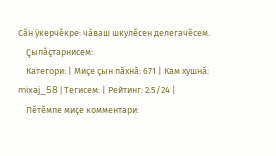Сăн ÿкерчĕкре: чăваш шкулĕсен делегачĕсем.
    Çыпăçтарнисем:
    Категори: | Миçе çын пăхнă: 671 | Кам хушнă: mixaj_58 | Тегисем: | Рейтинг: 2.5/24 |
    Пĕтĕмпе миçе комментари: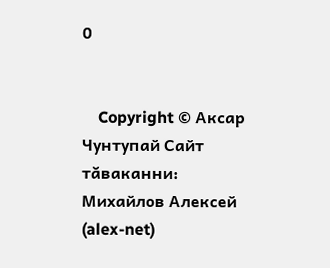0


    Copyright © Аксар Чунтупай Cайт тăваканни: Михайлов Алексей (alex-net)